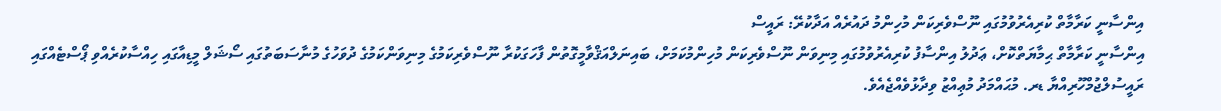އިންސާނީ ކަރާމާތް ކުރިއެރުވުމުގައި ނޫސްވެރިކަން މުހިންމު ދައުރެއް އަދާކުރޭ: ރައީސް
އިންސާނީ ކަރާމާތް ޙިމާޔަތްކޮށް، ޢަދުލު އިންސާފު ކުރިއެރުވުމުގައި މިނިވަން ނޫސްވެރިކަން މުހިންމުކަމަށް، ބައިނަލްއަޤްވާމީގޮތުން ފާހަގަކުރާ ނޫސްވެރިކަމުގެ މިނިވަންކަމުގެ ދުވަހުގެ މުނާސަބަތުގައި ސޯޝަލް މީޑިއާގައި ހިއްސާކުރެއްވި ޕޯސްޓެއްގައި ރައީސުލްޖުމްހޫރިއްޔާ ޑރ. މުޙައްމަދު މުޢިއްޒު ވިދާޅުވެއްޖެއެވެ.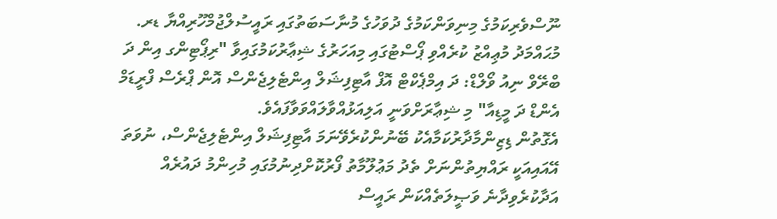ނޫސްވެރިކަމުގެ މިނިވަންކަމުގެ ދުވަހުގެ މުނާސަބަތުގައި ރައީސުލްޖުމްހޫރިއްޔާ ޑރ. މުޙައްމަދު މުޢިއްޒު ކުރެއްވި ޕޯސްޓުގައި މިއަހަރުގެ ޝިޢާރުކަމުގައިވާ "ރިޕޯޓިންގ އިން ދަ ބްރޭވް ނިއު ވޯލްޑް: ދަ އިމްޕެކްޓް އޮފް އާޓިފިޝަލް އިންޓެލިޖެންސް އޮން ޕްރެސް ފްރީޑަމް އެންޑް ދަ މީޑިއާ" މި ޝިޢާރަށްވަނީ އަލިއަޅުއްވާލައްވަވާފައެވެ.
އެގޮތުން ޑިޒިންމާދާރުކަމާއެކު ބޭނުންކުރެވޭނަމަ އާޓިފިޝަލް އިންޓެލިޖެންސް، ނުވަތަ އޭއައިއަކީ ރައްޔިތުންނަށް ތެދު މަޢުލޫމާތު ފޯރުކޮށްދިނުމުގައި މުހިންމު ދައުރެއް އަދާކުރެވިދާނެ ވަޞީލަތެއްކަން ރައީސް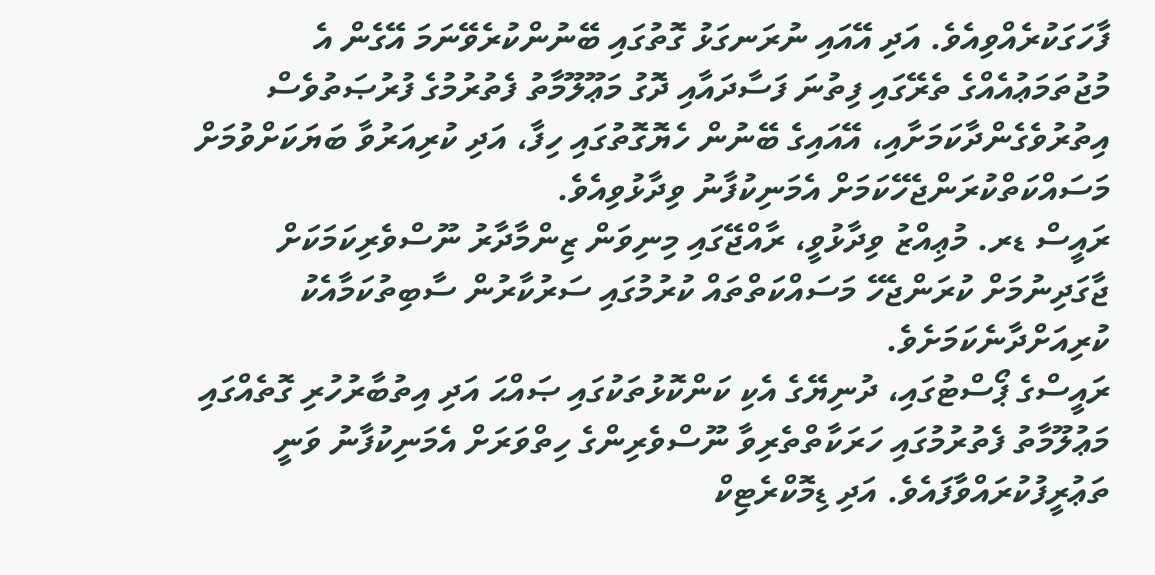ފާހަގަކުރެއްވިއެވެ. އަދި އޭއައި ނުރަނގަޅު ގޮތުގައި ބޭނުންކުރެވޭނަމަ އޭގެން އެ މުޖުތަމަޢުއެއްގެ ތެރޭގައި ފިތުނަ ފަސާދައާއި ދޮގު މަޢޫލޫމާތު ފެތުރުމުގެ ފުރުޞަތުވެސް އިތުރުވެގެންދާކަމަށާއި، އޭއައިގެ ބޭނުން ހެޔޮގޮތުގައި ހިފާ، އަދި ކުރިއަރުވާ ބަޔަކަށްވުމަށް މަސައްކަތްކުރަންޖެހޭކަމަށް އެމަނިކުފާނު ވިދާޅުވިއެވެ.
ރައީސް ޑރ. މުޢިއްޒު ވިދާޅުވީ، ރާއްޖޭގައި މިނިވަން ޒިންމާދާރު ނޫސްވެރިކަމަކަށް ޖާގަދިނުމަށް ކުރަންޖެހޭ މަސައްކަތްތައް ކުރުމުގައި ސަރުކާރުން ސާބިތުކަމާއެކު ކުރިއަށްދާނެކަމަށެވެ.
ރައީސްގެ ޕޯސްޓުގައި، ދުނިޔޭގެ އެކި ކަންކޮޅުތަކުގައި ޞައްޙަ އަދި އިތުބާރުހުރި ގޮތެއްގައި މަޢުލޫމާތު ފެތުރުމުގައި ހަރަކާތްތެރިވާ ނޫސްވެރިންގެ ހިތްވަރަށް އެމަނިކުފާނު ވަނީ ތަޢުރީފުކުރައްވާފައެވެ. އަދި ޑިމޮކްރެޓިކް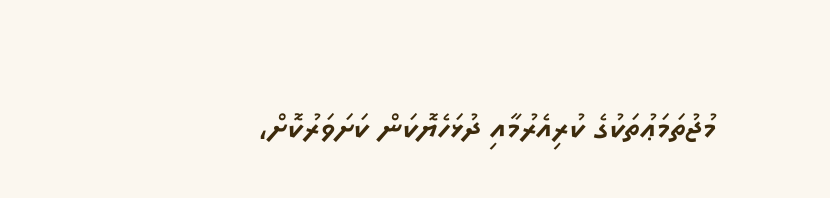މުޖުތަމަޢުތަކުގެ ކުރިއެރުމާއި ދުޅަހެޔޮކަން ކަށަވަރުކޮށް،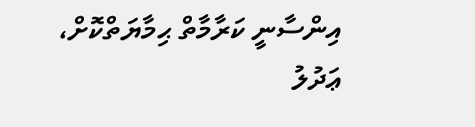އިންސާނީ ކަރާމާތް ޙިމާޔަތްކޮށް، ޢަދުލު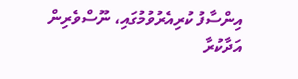އިންސާފު ކުރިއެރުވުމުގައި، ނޫސްވެރިން އަދާކުރާ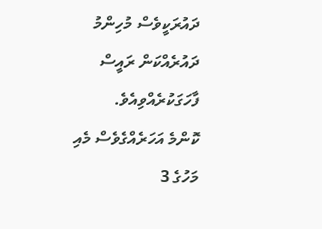ދައުރަކީވެސް މުހިންމު ދައުރެއްކަން ރައީސް ފާހަގަކުރެއްވިއެވެ.
ކޮންމެ އަހަރެއްގެވެސް މެއި މަހުގެ 3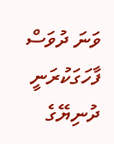ވަނަ ދުވަސް ފާހަގަކުރަނީ ދުނިޔޭގެ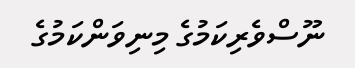ނޫސްވެރިކަމުގެ މިނިވަންކަމުގެ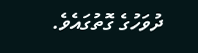ދުވަހުގެ ގޮތުގައެވެ.